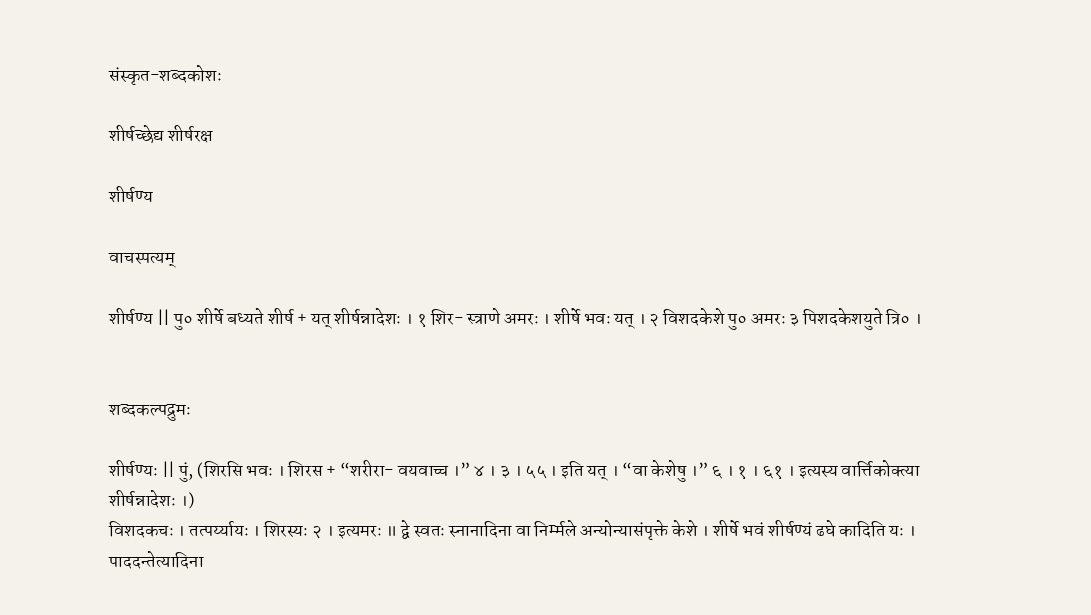संस्कृत-शब्दकोशः

शीर्षच्छेद्य शीर्षरक्ष

शीर्षण्य

वाचस्पत्यम्

शीर्षण्य || पु० शीर्षे बध्यते शीर्ष + यत् शीर्षन्नादेशः । १ शिर- स्त्राणे अमरः । शीर्षे भवः यत् । २ विशदकेशे पु० अमरः ३ पिशदकेशयुते त्रि० ।


शब्दकल्पद्रुमः

शीर्षण्यः || पुं, (शिरसि भवः । शिरस + “शरीरा- वयवाच्च ।” ४ । ३ । ५५ । इति यत् । “वा केशेषु ।” ६ । १ । ६१ । इत्यस्य वार्त्तिकोक्त्या शीर्षन्नादेशः ।)
विशदकचः । तत्पर्य्यायः । शिरस्यः २ । इत्यमरः ॥ द्वे स्वतः स्नानादिना वा निर्म्मले अन्योन्यासंपृक्ते केशे । शीर्षे भवं शीर्षण्यं ढघे कादिति यः । पाददन्तेत्यादिना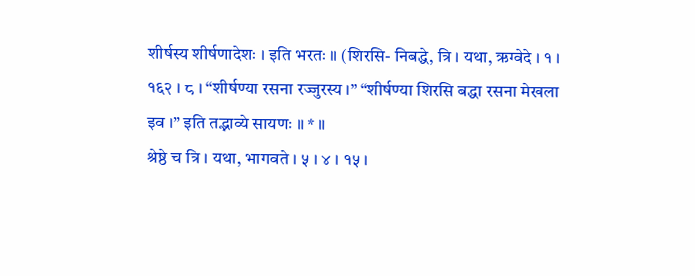शीर्षस्य शीर्षणादेशः । इति भरतः ॥ (शिरसि- निबद्धे, त्रि । यथा, ऋग्वेदे । १ । १६२ । ८ । “शीर्षण्या रसना रज्जुरस्य ।” “शीर्षण्या शिरसि बद्धा रसना मेखला इव ।” इति तद्भाव्ये सायणः ॥ * ॥
श्रेष्ठे च त्रि । यथा, भागवते । ५ । ४ । १५ ।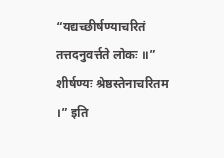“यद्यच्छीर्षण्याचरितं तत्तदनुवर्त्तते लोकः ॥” शीर्षण्यः श्रेष्ठस्तेनाचरितम ।” इति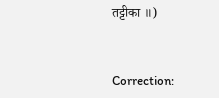तट्टीका ॥)



Correction: